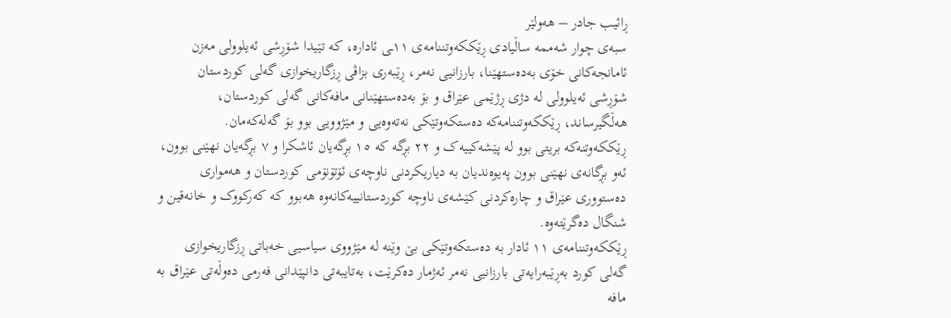ڕائیب جادر – هەولێر
سبەی چوار شەممە ساڵیادی ڕێککەوتننامەی ١١ـی ئادارە، کە تێیدا شۆڕشی ئەیلوولی مەزن ئامانجەکانی خۆی بەدەستھێنا، بارزانیی نەمر، ڕێبەری بزاڤی ڕزگاریخوازی گەلی کوردستان شۆڕشی ئەیلوولی لە دژی ڕژێمی عێراق و بۆ بەدەستھێنانی مافەکانی گەلی کوردستان، ھەڵگیرساند، ڕێککەوتننامەکە دەستکەوتێکی نەتەوەیی و مێژوویی بوو بۆ گەلەکەمان.
ڕێککەوتنەکە بریتی بوو لە پێشەکییەک و ٢٢ بڕگە کە ١٥ بڕگەیان ئاشکرا و ٧ بڕگەیان نھێنی بوون، ئەو بڕگانەی نھێنی بوون پەیوەندیان بە دیاریکردنی ناوچەی ئۆتۆنۆمی کوردستان و ھەمواری دەستووری عێراق و چارەکردنی کێشەی ناوچە کوردستانییەکانەوە ھەبوو کە کەرکووک و خانەقین و شنگال دەگرێتەوە.
ڕێککەوتننامەی ١١ ئادار بە دەستکەوتێکی بێ وێنە لە مێژووی سیاسیی خەباتی ڕزگاریخوازی گەلی کورد بەڕێبەرایەتی بارزانیی نەمر ئەژمار دەکرێت، بەتایبەتی دانپێدانی فەرمی دەوڵەتی عێراق بە مافە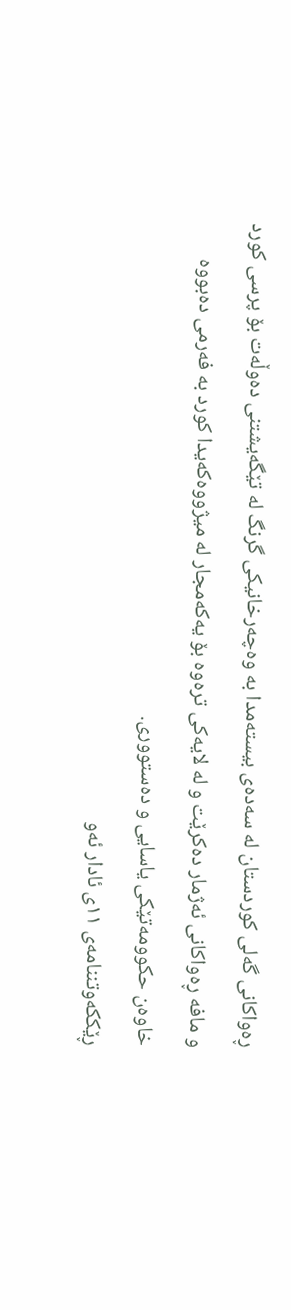ڕەواکانی گەلی کوردستان لە سەدەی بیستەمدا بە وەچەرخانیکی گرنگ لە تێگەیشتنی دەوڵەت بۆ پرسی کورد و مافە ڕەواکانی ئەژمار دەکرێت و لە لایەکی ترەوە بۆ یەکەمجار لە میژووەکەیدا کورد بە فەرمی دەبووە خاوەن حکوومەتێکی یاسایی و دەستووری.
ڕێککەوتننامەی ١١ی ئادار ئەو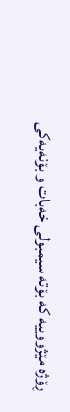ڕۆژە مێژووییە کە بۆتە سیمبولی خەبات و بۆنەیەکی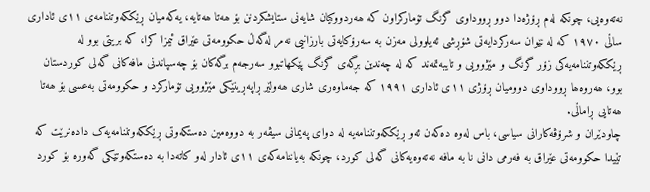نەتەوەیی، چونکە لەم ڕۆژەدا دوو ڕووداوی گرنگ تۆمارکراون کە ھەردووکیان شایەنی ستایشکردنن بۆ ھەتا ھەتایە، یەکەمیان ڕێککەوتننامەی ١١ی ئاداری ساڵی ١٩٧٠ کە لە نێوان سەرکردایەتی شۆڕشی ئەیلوولی مەزن بە سەرۆکایەتی بارزانیی نەمر لەگەڵ حکوومەتی عێراق ئیمزا کرا، کە بریتی بوو لە ڕێککەوتننامەیەکی زۆر گرنگ و مێژوویی و تایبەتمەند کە لە چەندین بڕگەی گرنگ پێکھاتبوو سەرجەم برگەکان بۆ چەسپاندنی مافەکانی گەلی کوردستان بوو، ھەروەھا ڕووداوی دوومیان ڕۆژی ١١ی ئاداری ١٩٩١ کە جەماوەری شاری ھەولێر ڕاپەڕینێکی مێژوویی تۆمارکرد و حکوومەتی بەعسی بۆ ھەتا ھەتایی ڕاماڵی.
چاودێران و شرۆڤەکارانی سیاسی، باس لەوە دەکەن ئەو ڕێککەوتننامەیە لە دوای پەیمانی سیڤەر بە دووەمین دەستکەوتی ڕێککەوتننامەیەک دادەنرێت کە تێیدا حکوومەتی عێراق بە فەرمی دانی نا بە مافە نەتەوەیەکانی گەلی کورد، چونکە بەیاننامەکەی ١١ی ئادار لەو کاتەدا بە دەستکەوتێکی گەورە بۆ کورد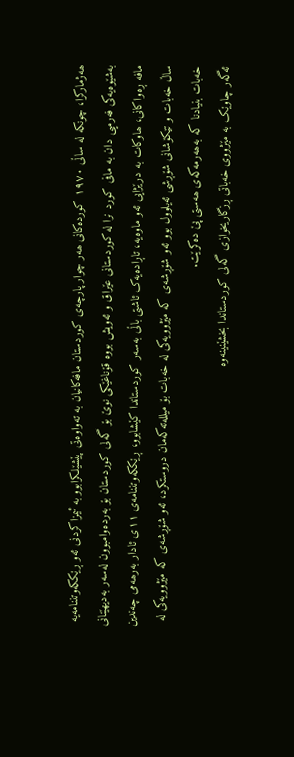ھەژمارکرا، چونکە لە ساڵی ١٩٧٠ کوردەکانی ھەر چوار پارچەی کوردستان مافەکانیان بە تەواوەتی پێشێلکرابوو بە ئیمزاکردنی ئەو ڕێککەوتننامەیە بەشێوەیەکی فەرمیی دان بە مافی کورد نرا لە کوردستانی عێراق و ئەویش بووە قۆناغێکی نوێ بۆ گەلی کوردستان بۆ بەردەوامبوون لەسەر بەدیھێنانی مافە ڕەواکانی، ھاوکات بە درێژایی ئەو ماوەیە، تاڕادەیەک ئاشتی باڵی بەسەر کوردستاندا کێشابوو، ڕێککەوتننامەی ١١ی ئادار بەرھەمی چەندین ساڵ خەبات و تێکۆشانی شۆڕشی ئەیلوول بوو ئەو شۆڕشەی کە مێژوویەکی لە خەبات بۆ میللەتەکەمان دروستکرد، ئەو شۆڕشەی کە مێژوویەکی لە خەبات بنیادنا کە بەھەرمەکەی ھەستی پێ دەکرێت.
ئەگەر چاوێک بە مێژووی خەباتی ڕزگاریخوازی گەلی کوردستاندا بخشێنینەوە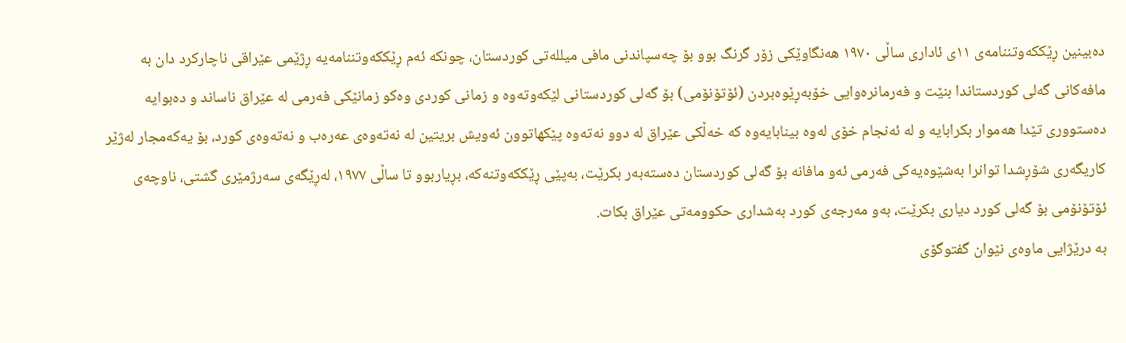دەبینین ڕێککەوتننامەی ١١ی ئاداری ساڵی ١٩٧٠ ھەنگاوێکی زۆر گرنگ بوو بۆ چەسپاندنی مافی میللەتی کوردستان، چونکە ئەم ڕێککەوتننامەیە ڕژێمی عێراقی ناچارکرد دان بە مافەکانی گەلی کوردستاندا بنێت و فەرمانرەوایی خۆبەڕێوەبردن (ئۆتۆنۆمی) بۆ گەلی کوردستانی لێکەوتەوە و زمانی کوردی وەکو زمانێکی فەرمی لە عێراق ناساند و دەبوایە دەستووری تێدا ھەموار بکرابایە و لە ئەنجام خۆی لەوە بینابایەوە کە خەڵکی عێراق لە دوو نەتەوە پێکھاتوون ئەویش بریتین لە نەتەوەی عەرەب و نەتەوەی کورد، بۆ یەکەمجار لەژێر کاریگەری شۆڕشدا توانرا بەشێوەیەکی فەرمی ئەو مافانە بۆ گەلی کوردستان دەستەبەر بکرێت، بەپێی ڕێککەوتنەکە، بڕیاربوو تا ساڵی ١٩٧٧، لەڕێگەی سەرژمێری گشتی، ناوچەی ئۆتۆنۆمی بۆ گەلی کورد دیاری بکرێت، بەو مەرجەی کورد بەشداری حکوومەتی عێراق بکات.
بە درێژایی ماوەی نێوان گفتوگۆی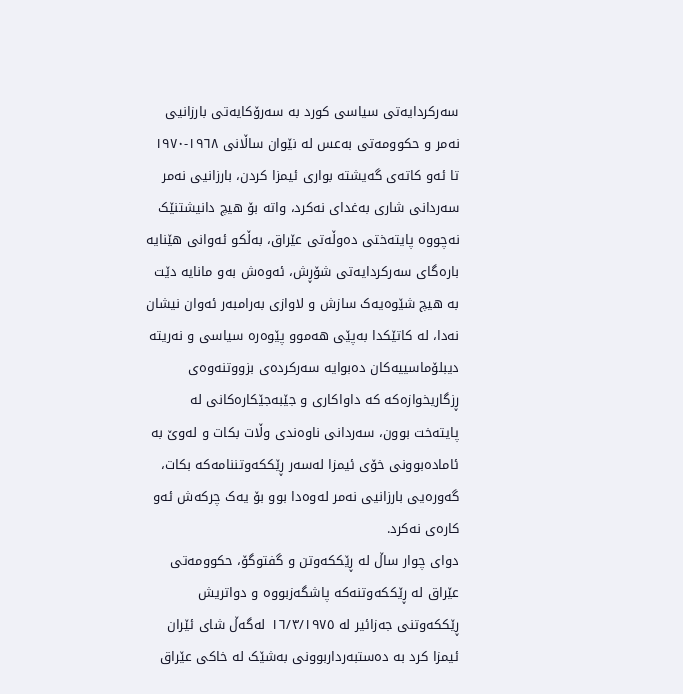سەرکردایەتی سیاسی کورد بە سەرۆکایەتی بارزانیی نەمر و حکوومەتی بەعس لە نێوان ساڵانی ١٩٦٨-١٩٧٠ تا ئەو کاتەی گەیشتە بواری ئیمزا کردن، بارزانیی نەمر سەردانی شاری بەغدای نەکرد، واتە بۆ ھیچ دانیشتنێک نەچووە پایتەختی دەوڵەتی عێراق، بەڵکو ئەوانی ھێنایە بارەگای سەرکردایەتی شۆڕش، ئەوەش بەو مانایە دێت بە ھیچ شێوەیەک سازش و لاوازی بەرامبەر ئەوان نیشان نەدا، لە کاتێکدا بەپێی ھەموو پێوەرە سیاسی و نەریتە دیبلۆماسییەکان دەبوایە سەرکردەی بزووتنەوەی ڕزگاریخوازەکە کە داواکاری و جێبەجێکارەکانی لە پایتەخت بوون، سەردانی ناوەندی وڵات بکات و لەوێ بە ئامادەبوونی خۆی ئیمزا لەسەر ڕێککەوتننامەکە بکات، گەورەیی بارزانیی نەمر لەوەدا بوو بۆ یەک چرکەش ئەو کارەی نەکرد.
دوای چوار ساڵ لە ڕێککەوتن و گفتوگۆ، حکوومەتی عێراق لە ڕێککەوتنەکە پاشگەزبووە و دواتریش ڕێککەوتنی جەزائیر لە ١٦/٣/١٩٧٥ لەگەڵ شای ئێران ئیمزا کرد بە دەستبەرداربوونی بەشێک لە خاکی عێراق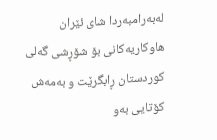لەبەرامبەردا شای ئێران ھاوکاریەکانی بۆ شۆڕشی گەلی کوردستان ڕابگرێت و بەمەش کۆتایی بەو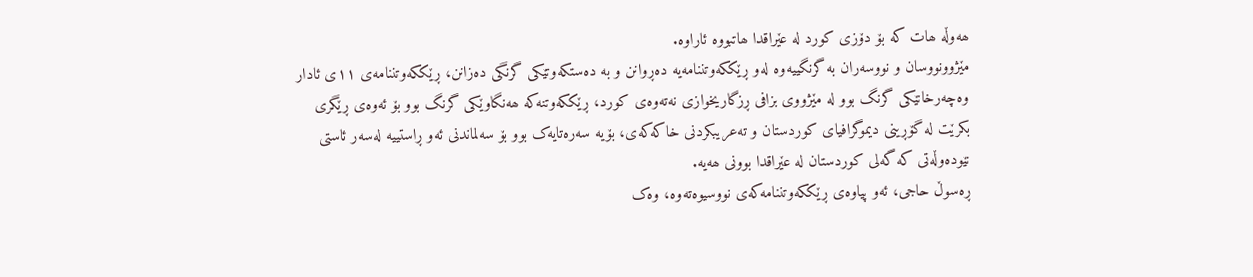ھەوڵە ھات کە بۆ دۆزی کورد لە عێراقدا ھاتبووە ئاراوە.
مێژوونووسان و نووسەران بە گرنگییەوە لەو ڕێککەوتننامەیە دەڕوانن و بە دەستکەوتێکی گرنگی دەزانن، ڕێککەوتننامەی ١١ی ئادار وەچەرخانێکی گرنگ بوو لە مێژووی بزافی ڕزگاریخوازی نەتەوەی کورد، ڕێککەوتنەکە ھەنگاوێکی گرنگ بوو بۆ ئەوەی ڕێگری بکرێت لە گۆڕینی دیموگرافیای کوردستان و تەعریبکردنی خاکەکەی، بۆیە سەرەتایەک بوو بۆ سەلماندنی ئەو ڕاستییە لەسەر ئاستی نێودەوڵەتی کە گەلی کوردستان لە عێراقدا بوونی ھەیە.
ڕەسوڵ حاجی، ئەو پیاوەی ڕێککەوتننامەکەی نووسیوەتەوە، وەک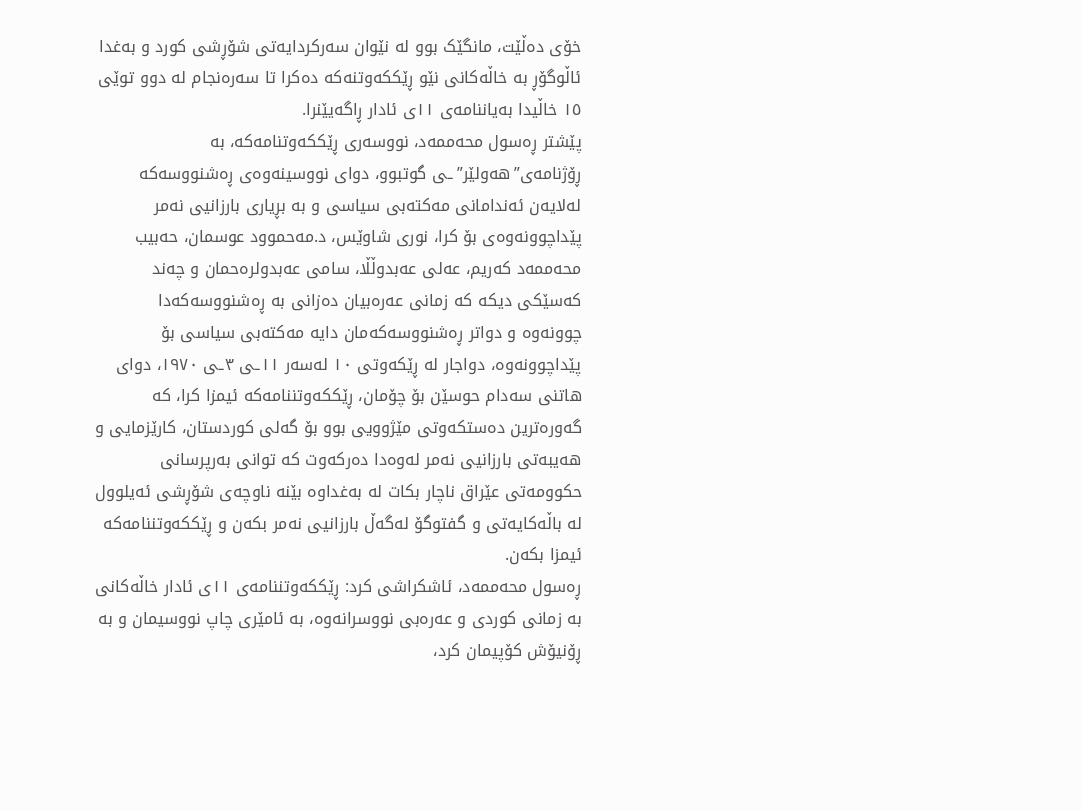خۆی دەڵێت، مانگێک بوو لە نێوان سەرکردایەتی شۆڕشی کورد و بەغدا ئاڵوگۆڕ بە خاڵەکانی نێو ڕێککەوتنەکە دەکرا تا سەرەنجام لە دوو توێی ١٥ خاڵیدا بەیاننامەی ١١ی ئادار ڕاگەیێنرا.
پێشتر ڕەسول محەممەد، نووسەری ڕێککەوتنامەکە، بە ڕۆژنامەی”ھەولێر”ـی گوتبوو، دوای نووسینەوەی ڕەشنووسەکە لەلایەن ئەندامانی مەکتەبی سیاسی و بە بڕیاری بارزانیی نەمر پێداچوونەوەی بۆ کرا، نوری شاوێس، د.مەحموود عوسمان، حەبیب محەممەد کەریم، عەلی عەبدوڵڵا، سامی عەبدولرەحمان و چەند کەسێکی دیکە کە زمانی عەرەبیان دەزانی بە ڕەشنووسەکەدا چوونەوە و دواتر ڕەشنووسەکەمان دایە مەکتەبی سیاسی بۆ پێداچوونەوە، دواجار لە ڕێکەوتی ١٠ لەسەر ١١ـی ٣ـی ١٩٧٠، دوای ھاتنی سەدام حوسێن بۆ چۆمان، ڕێککەوتننامەکە ئیمزا کرا، کە گەورەترین دەستکەوتی مێژوویی بوو بۆ گەلی کوردستان، کارێزمایی و ھەیبەتی بارزانیی نەمر لەوەدا دەرکەوت کە توانی بەرپرسانی حکوومەتی عێراق ناچار بکات لە بەغداوە بێنە ناوچەی شۆڕشی ئەیلوول لە باڵەکایەتی و گفتوگۆ لەگەڵ بارزانیی نەمر بکەن و ڕێککەوتننامەکە ئیمزا بکەن.
ڕەسول محەممەد، ئاشکراشی کرد: ڕێککەوتننامەی ١١ی ئادار خاڵەکانی بە زمانی کوردی و عەرەبی نووسرانەوە، بە ئامێری چاپ نووسیمان و بە ڕۆنیۆش کۆپیمان کرد،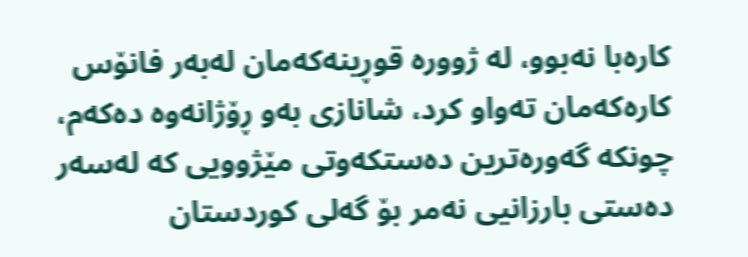کارەبا نەبوو، لە ژوورە قوڕینەکەمان لەبەر فانۆس کارەکەمان تەواو کرد، شانازی بەو ڕۆژانەوە دەکەم، چونکە گەورەترین دەستکەوتی مێژوویی کە لەسەر دەستی بارزانیی نەمر بۆ گەلی کوردستان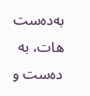بەدەست ھات، بە دەست و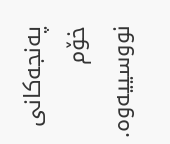پەنجەکانی خۆم نووسییەوە.